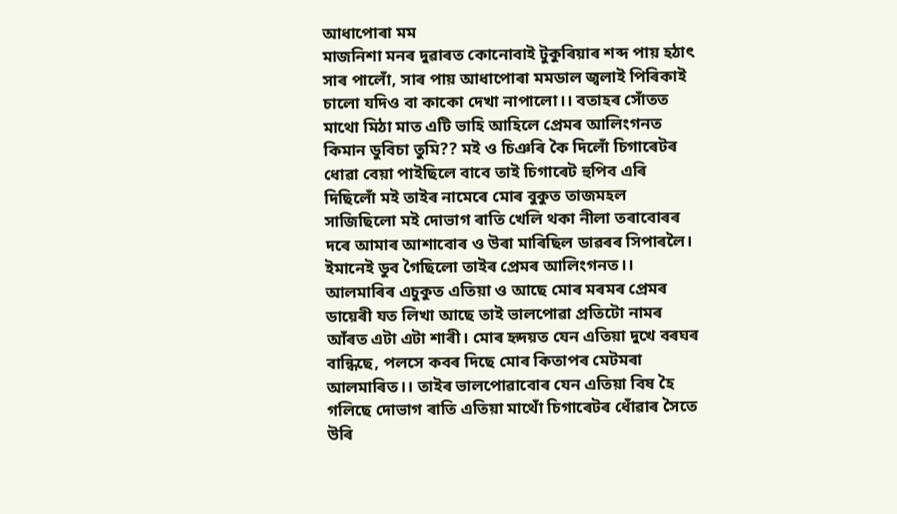আধাপোৰা মম
মাজনিশা মনৰ দুৱাৰত কোনোবাই টুকুৰিয়াৰ শব্দ পায় হঠাৎ সাৰ পালোঁ, সাৰ পায় আধাপোৰা মমডাল জ্বলাই পিৰিকাই চালো যদিও বা কাকো দেখা নাপালো।। বতাহৰ সোঁতত মাথো মিঠা মাত এটি ভাহি আহিলে প্ৰেমৰ আলিংগনত কিমান ডুবিচা তুমি?? মই ও চিঞৰি কৈ দিলোঁ চিগাৰেটৰ ধোৱা বেয়া পাইছিলে বাবে তাই চিগাৰেট হুপিব এৰি দিছিলোঁ মই তাইৰ নামেৰে মোৰ বুকুত তাজমহল সাজিছিলো মই দোভাগ ৰাতি খেলি থকা নীলা তৰাবোৰৰ দৰে আমাৰ আশাবোৰ ও উৰা মাৰিছিল ডাৱৰৰ সিপাৰলৈ। ইমানেই ডুব গৈছিলো তাইৰ প্ৰেমৰ আলিংগনত।। আলমাৰিৰ এচুকুত এতিয়া ও আছে মোৰ মৰমৰ প্ৰেমৰ ডায়েৰী যত লিখা আছে তাই ভালপোৱা প্ৰতিটো নামৰ আঁৰত এটা এটা শাৰী। মোৰ হৃদয়ত যেন এতিয়া দুখে বৰঘৰ বান্ধিছে, পলসে কবৰ দিছে মোৰ কিতাপৰ মেটমৰা আলমাৰিত।। তাইৰ ভালপোৱাবোৰ যেন এতিয়া বিষ হৈ গলিছে দোভাগ ৰাতি এতিয়া মাথোঁ চিগাৰেটৰ ধোঁৱাৰ সৈতে উৰি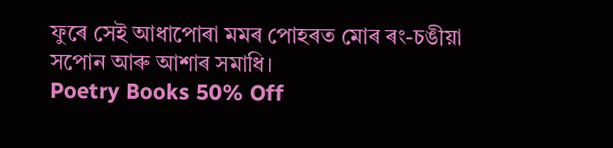ফুৰে সেই আধাপোৰা মমৰ পোহৰত মোৰ ৰং-চঙীয়া সপোন আৰু আশাৰ সমাধি।
Poetry Books 50% Off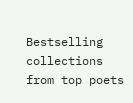Bestselling collections from top poets